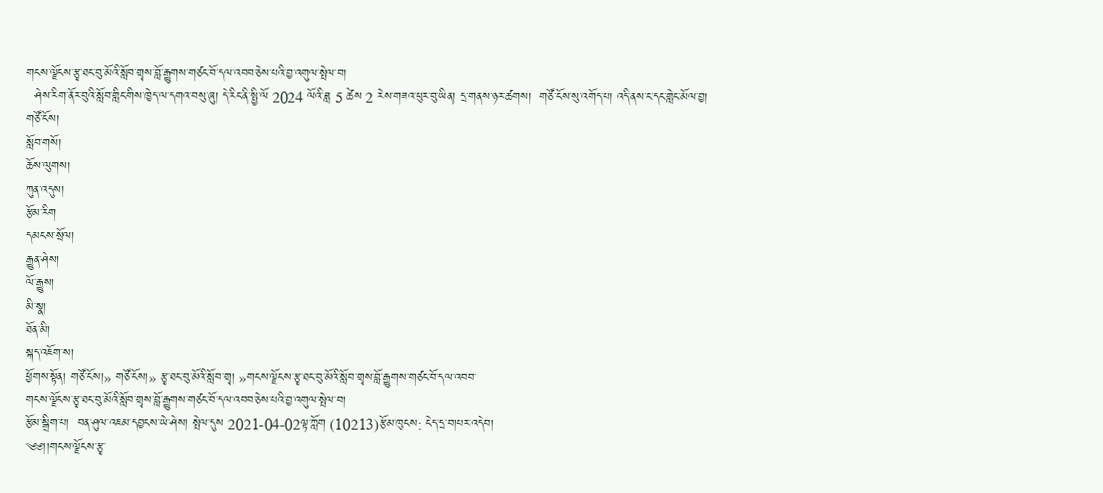གངས་ལྗོངས་རྩྭ་ཐང་བུ་མོའི་སློབ་གྲྭས་བློ་རྒྱུགས་གཙང་བོ་དལ་འབབ་ཅེས་པའི་བྱ་འགུལ་སྤེལ་བ།
  ཤེས་རིག་ནོར་བུའི་སློབ་གླིང་གིས་ཁྱེད་ལ་དགའ་བསུ་ཞུ། དེ་རིང་ནི་སྤྱི་ལོ 2024 ལོའི་ཟླ 5 ཚེས 2 རེས་གཟའ་ཕུར་བུ་ཡིན། དྲ་གནས་ཉར་ཚགས།  གཙོ་ངོས་སུ་འགོད་པ། འདི་ནས་ང་དང་གླེང་མོལ་བྱ།
གཙོ་ངོས།
སློབ་གསོ།
ཆོས་ལུགས།
ཀུན་འདུས།
རྩོམ་རིག
དམངས་སྲོལ།
རྒྱུན་ཤེས།
ལོ་རྒྱུས།
མི་སྣ།
ཐོན་མི།
སྐད་འཇོག་ས།
ཕྱོགས་སྟོན། གཙོ་ངོས།» གཙོ་ངོས།» རྩྭ་ཐང་བུ་མོའི་སློབ་གྲྭ། »གངས་ལྗོངས་རྩྭ་ཐང་བུ་མོའི་སློབ་གྲྭས་བློ་རྒྱུགས་གཙང་བོ་དལ་འབབ་
གངས་ལྗོངས་རྩྭ་ཐང་བུ་མོའི་སློབ་གྲྭས་བློ་རྒྱུགས་གཙང་བོ་དལ་འབབ་ཅེས་པའི་བྱ་འགུལ་སྤེལ་བ།
རྩོམ་སྒྲིག་པ།  བན་ཤུལ་འཇམ་དབྱངས་ཡེ་ཤེས། སྤེལ་དུས 2021-04-02ལྟ་ཀློག (10213)རྩོམ་ཁུངས: ངེད་དྲ་བ།པར་འདེབ།
༄༅།།གངས་ལྗོངས་རྩྭ་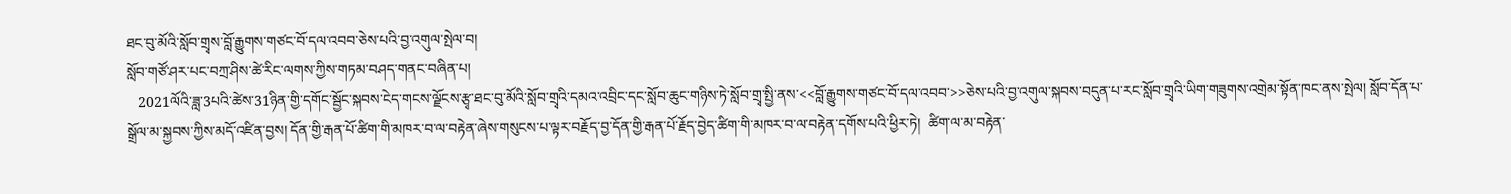ཐང་བུ་མོའི་སློབ་གྲྭས་བློ་རྒྱུགས་གཙང་བོ་དལ་འབབ་ཅེས་པའི་བྱ་འགུལ་སྤེལ་བ།
སློབ་གཙོ་ཤར་པང་བཀྲ་ཤིས་ཚེ་རིང་ལགས་ཀྱིས་གཏམ་བཤད་གནང་བཞིན་པ།
   2021ལོའི་ཟླ་3པའི་ཚེས་31ཉིན་གྱི་དགོང་སྦྱོང་སྐབས་ངེད་གངས་ལྗོངས་རྩྭ་ཐང་བུ་མོའི་སློབ་གྲྭའི་དམའ་འབྲིང་དང་སློབ་ཆུང་གཉིས་ཏེ་སློབ་གྲྭ་སྤྱི་ནས་<<བློ་རྒྱུགས་གཙང་བོ་དལ་འབབ་>>ཅེས་པའི་བྱ་འགུལ་སྐབས་བདུན་པ་རང་སློབ་གྲྭའི་ཡིག་གཟུགས་འགྲེམ་སྟོན་ཁང་ནས་སྤེལ། སློབ་དོན་པ་སྒྲོལ་མ་སྐྱབས་ཀྱིས་མདོ་འཛིན་བྱས། དོན་གྱི་རྒན་པོ་ཚིག་གི་མཁར་བ་ལ་བརྟེན་ཞེས་གསུངས་པ་ལྟར་བརྗོད་བྱ་དོན་གྱི་རྒན་པོ་རྗོད་བྱེད་ཚིག་གི་མཁར་བ་ལ་བརྟེན་དགོས་པའི་ཕྱིར་ཏེ།  ཚིག་ལ་མ་བརྟེན་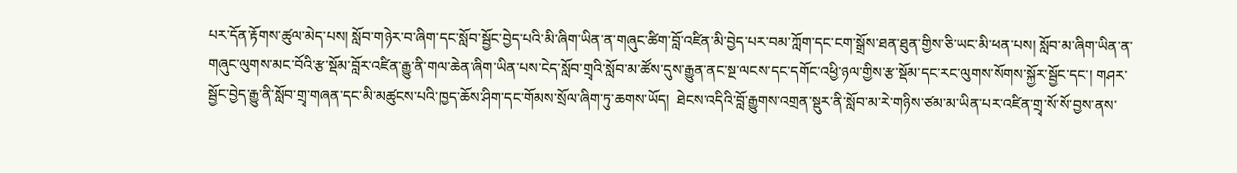པར་དོན་རྟོགས་ཚུལ་མེད་པས། སློབ་གཉེར་བ་ཞིག་དང་སློབ་སྦྱོང་བྱེད་པའི་མི་ཞིག་ཡིན་ན་གཞུང་ཚིག་བློ་འཛིན་མི་བྱེད་པར་བམ་ཀློག་དང་ངག་སྒྲོས་ཐན་ཐུན་གྱིས་ཅི་ཡང་མི་ཕན་པས། སློབ་མ་ཞིག་ཡིན་ན་གཞུང་ལུགས་མང་བོའི་རྩ་སྡོམ་བློར་འཛིན་རྒྱུ་ནི་གལ་ཆེན་ཞིག་ཡིན་པས་ངེད་སློབ་གྲྭའི་སློབ་མ་ཚོས་དུས་རྒྱུན་ནང་སྔ་ལངས་དང་དགོང་འཕྱི་ཉལ་གྱིས་རྩ་སྡོམ་དང་རང་ལུགས་སོགས་སྐྱོར་སྦྱོང་དང་། གཤར་སྦྱོང་བྱེད་རྒྱུ་ནི་སློབ་གྲྭ་གཞན་དང་མི་མཚུངས་པའི་ཁྱད་ཆོས་ཤིག་དང་གོམས་སྲོལ་ཞིག་ཏུ་ཆགས་ཡོད།  ཐེངས་འདིའི་བློ་རྒྱུགས་འགྲན་སྡུར་ནི་སློབ་མ་རེ་གཉིས་ཙམ་མ་ཡིན་པར་འཛིན་གྲྭ་སོ་སོ་བྱས་ནས་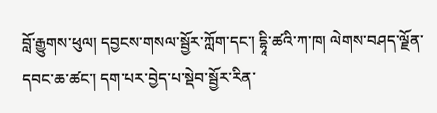བློ་རྒྱུགས་ཕུལ། དབྱངས་གསལ་སྦྱོར་ཀློག་དང་། དྷཱི་ཚའི་ཀ་ཁ། ལེགས་བཤད་ལྗོན་དབང་ཆ་ཚང་། དག་པར་བྱེད་པ་སྡེབ་སྦྱོར་རིན་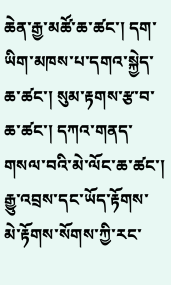ཆེན་རྒྱ་མཚོ་ཆ་ཚང་། དག་ཡིག་མཁས་པ་དགའ་སྐྱེད་ཆ་ཚང་། སུམ་རྟགས་རྩ་བ་ཆ་ཚང་། དཀའ་གནད་གསལ་བའི་མེ་ལོང་ཆ་ཚང་། རྒྱུ་འབྲས་དང་ཡོད་རྟོགས་མེ་རྟོགས་སོགས་ཀྱི་རང་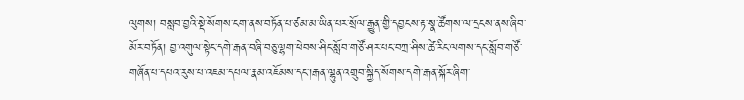ལུགས། བསླབ་བྱའི་སྡེ་སོགས་ངག་ནས་བཏོན་པ་ཙམ་མ་ཡིན་པར་སྲོལ་རྒྱུན་གྱི་དབྱངས་རྟ་སྣ་ཚོགས་ལ་དྲངས་ནས་ཞིབ་མོར་བཏོན། བྱ་འགུལ་སྟེང་དགེ་རྒན་བཞི་བཅུ་ལྷག་ཕེབས་ཤིང་སློབ་གཙོ་ཤར་པང་བཀྲ་ཤིས་ཚེ་རིང་ལགས་དང་སློབ་གཙོ་གཞོན་པ་དཔའ་རུས་པ་འཇམ་དཔལ་རྣམ་འཇོམས་དང་།རྒན་ལྷུན་འགྲུབ་སྐྱིད་སོགས་དགེ་རྒན་སྐོར་ཞིག་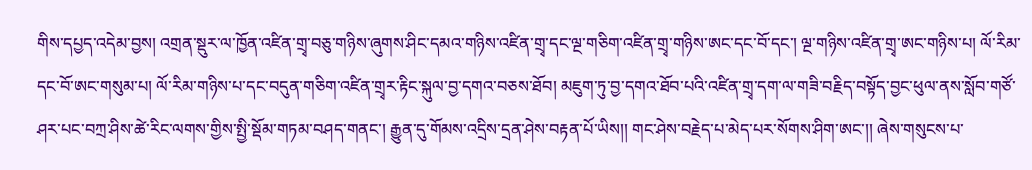གིས་དཔྱད་འདེམ་བྱས། འགྲན་སྡུར་ལ་ཁྱོན་འཛིན་གྲྭ་བཅུ་གཉིས་ཞུགས་ཤིང་དམའ་གཉིས་འཛིན་གྲྭ་དང་ལྔ་གཅིག་འཛིན་གྲྭ་གཉིས་ཨང་དང་བོ་དང་། ལྔ་གཉིས་འཛིན་གྲྭ་ཨང་གཉིས་པ། ལོ་རིམ་དང་བོ་ཨང་གསུམ་པ། ལོ་རིམ་གཉིས་པ་དང་བདུན་གཅིག་འཛིན་གྲྭར་རྟིང་སྐུལ་བྱ་དགའ་བཅས་ཐོབ། མཇུག་ཏུ་བྱ་དགའ་ཐོབ་པའི་འཛིན་གྲྭ་དག་ལ་གཟི་བརྗིད་བསྟོད་བྱང་ཕུལ་ནས་སློབ་གཙོ་ཤར་པང་བཀྲ་ཤིས་ཚེ་རིང་ལགས་གྱིས་སྤྱི་སྡོམ་གཏམ་བཤད་གནང་། རྒྱུན་དུ་གོམས་འདྲིས་དྲན་ཤེས་བརྟན་པོ་ཡིས།། གང་ཤེས་བརྗེད་པ་མེད་པར་སོགས་ཤིག་ཨང་།། ཞེས་གསུངས་པ་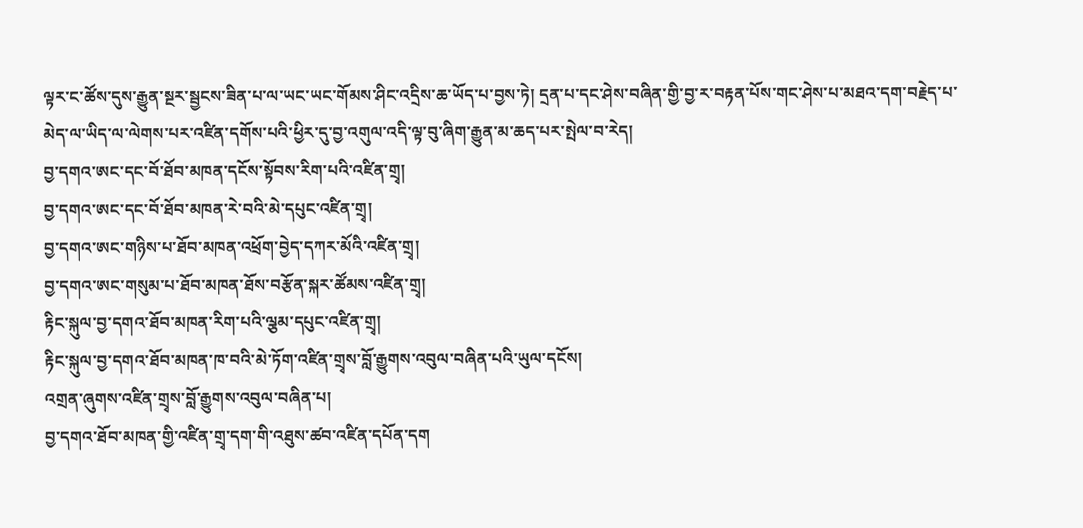ལྟར་ང་ཚོས་དུས་རྒྱུན་སྔར་སྦྱངས་ཟིན་པ་ལ་ཡང་ཡང་གོམས་ཤིང་འདྲིས་ཆ་ཡོད་པ་བྱས་ཏེ། དྲན་པ་དང་ཤེས་བཞིན་གྱི་བྱ་ར་བརྟན་པོས་གང་ཤེས་པ་མཐའ་དག་བརྗེད་པ་མེད་ལ་ཡིད་ལ་ལེགས་པར་འཛིན་དགོས་པའི་ཕྱིར་དུ་བྱ་འགུལ་འདི་ལྟ་བུ་ཞིག་རྒྱུན་མ་ཆད་པར་སྤེལ་བ་རེད།
བྱ་དགའ་ཨང་དང་བོ་ཐོབ་མཁན་དངོས་སྟོབས་རིག་པའི་འཛིན་གྲྭ།
བྱ་དགའ་ཨང་དང་བོ་ཐོབ་མཁན་རེ་བའི་མེ་དཔུང་འཛིན་གྲྭ།
བྱ་དགའ་ཨང་གཉིས་པ་ཐོབ་མཁན་འཕྲོག་བྱེད་དཀར་མོའི་འཛིན་གྲྭ།
བྱ་དགའ་ཨང་གསུམ་པ་ཐོབ་མཁན་ཐོས་བརྩོན་སྐར་ཚོམས་འཛིན་གྲྭ།
རྟིང་སྐུལ་བྱ་དགའ་ཐོབ་མཁན་རིག་པའི་ལྕམ་དཔུང་འཛིན་གྲྭ།
རྟིང་སྐུལ་བྱ་དགའ་ཐོབ་མཁན་ཁ་བའི་མེ་ཏོག་འཛིན་གྲྭས་བློ་རྒྱུགས་འབུལ་བཞིན་པའི་ཡུལ་དངོས།
འགྲན་ཞུགས་འཛིན་གྲྭས་བློ་རྒྱུགས་འབུལ་བཞིན་པ།
བྱ་དགའ་ཐོབ་མཁན་གྱི་འཛིན་གྲྭ་དག་གི་འཐུས་ཚབ་འཛིན་དཔོན་དག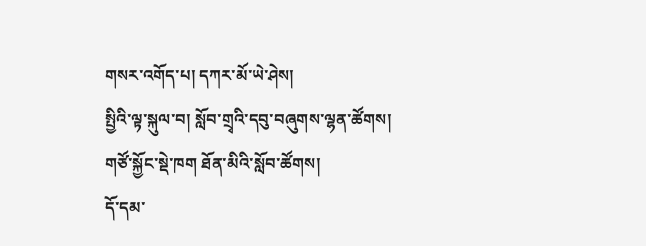གསར་འགོད་པ། དཀར་མོ་ཡེ་ཤེས།
སྤྱིའི་ལྟ་སྐུལ་བ། སློབ་གྲྭའི་དབུ་བཞུགས་ལྷན་ཚོགས།
གཙོ་སྐྱོང་སྡེ་ཁག ཐོན་མིའི་སློབ་ཚོགས།
དོ་དམ་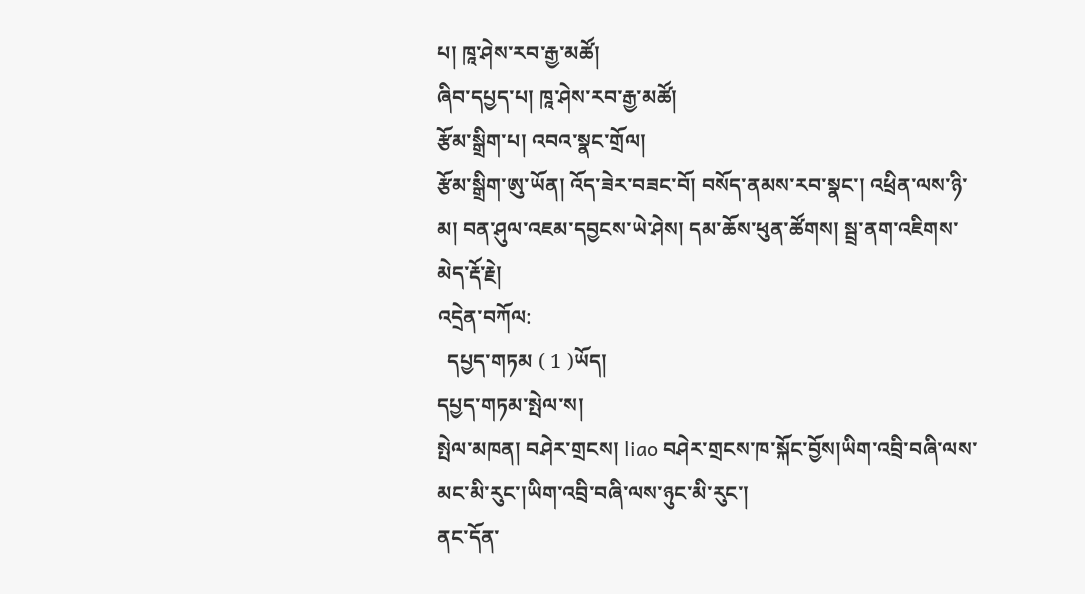པ། ཁཱ་ཤེས་རབ་རྒྱ་མཚོ།
ཞིབ་དཔྱད་པ། ཁཱ་ཤེས་རབ་རྒྱ་མཚོ།
རྩོམ་སྒྲིག་པ། འབའ་སྣང་གྲོལ།
རྩོམ་སྒྲིག་ཨུ་ཡོན། འོད་ཟེར་བཟང་བོ། བསོད་ནམས་རབ་སྣང་། འཕྲིན་ལས་ཉི་མ། བན་ཤུལ་འཇམ་དབྱངས་ཡེ་ཤེས། དམ་ཆོས་ཕུན་ཚོགས། སྦྲ་ནག་འཇིགས་མེད་རྡོ་རྗེ།
འདྲེན་བཀོལ:
  དཔྱད་གཏམ ( 1 )ཡོད།
དཔྱད་གཏམ་སྤེལ་ས།
སྤེལ་མཁན། བཤེར་གྲངས། liao བཤེར་གྲངས་ཁ་སྐོང་བྱོས།ཡིག་འབྲི་བཞི་ལས་མང་མི་རུང་།ཡིག་འབྲི་བཞི་ལས་ཉུང་མི་རུང་།
ནང་དོན་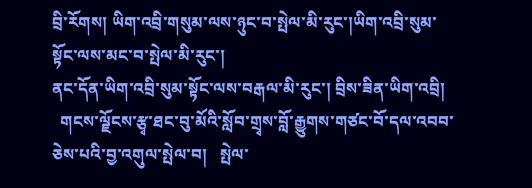བྲི་རོགས། ཡིག་འབྲི་གསུམ་ལས་ཉུང་བ་སྤེལ་མི་རུང་།ཡིག་འབྲི་སུམ་སྟོང་ལས་མང་བ་སྤེལ་མི་རུང་།
ནང་དོན་ཡིག་འབྲི་སུམ་སྟོང་ལས་བརྒལ་མི་རུང་། བྲིས་ཟིན་ཡིག་འབྲི།
  གངས་ལྗོངས་རྩྭ་ཐང་བུ་མོའི་སློབ་གྲྭས་བློ་རྒྱུགས་གཙང་བོ་དལ་འབབ་ཅེས་པའི་བྱ་འགུལ་སྤེལ་བ།   སྤེལ་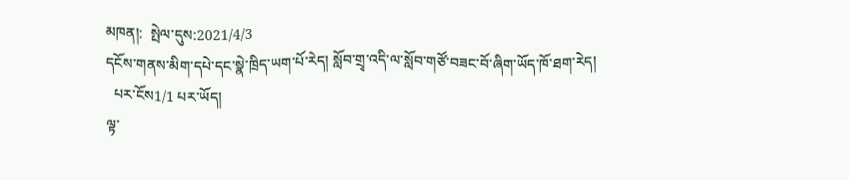མཁན།:  སྤེལ་དུས:2021/4/3
དངོས་གནས་མིག་དཔེ་དང་སྣེ་ཁྲིད་ཡག་པོ་རེད། སློབ་གྲྭ་འདི་ལ་སློབ་གཙོ་བཟང་བོ་ཞིག་ཡོད་ཁོ་ཐག་རེད།
  པར་ངོས1/1 པར་ཡོད།
ལྟ་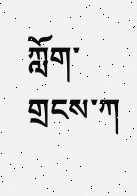ཀློག་གྲངས་ཀ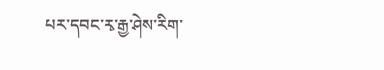པར་དབང་རྭ་རྒྱ་ཤེས་རིག་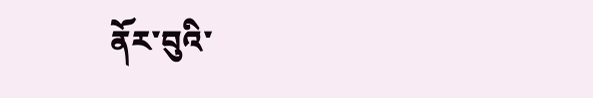ནོར་བུའི་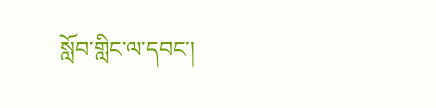སློབ་གླིང་ལ་དབང་།